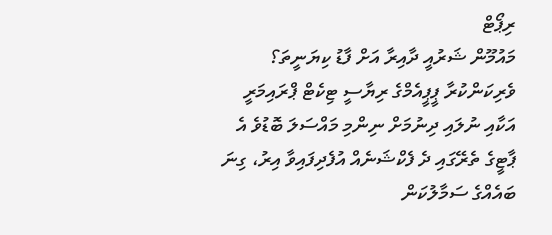ރިޕޯޓް
މައުމޫން ޝަރުއީ ދާއިރާ އަށް ފާޑު ކިޔަނީތަ؟
ވެރިކަންކުރާ ޕީޕީއެމްގެ ރިޔާސީ ޓިކެޓް ޕްރައިމަރީ އަކާއި ނުލައި ދިނުމަށް ނިންމި މައްސަލަ ބޮޑުވެ އެ ޕާޓީގެ ތެރޭގައި ދެ ފެކްޝަނެއް އުފެދިފައިވާ އިރު، ގިނަ ބައެއްގެ ސަމާލުކަން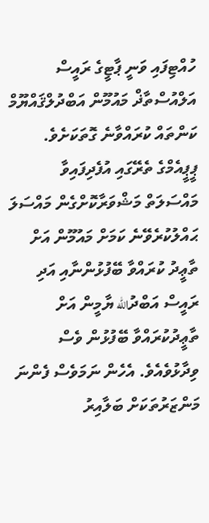ހުއްޓިފައި ވަނީ ޕާޓީގެ ރައީސް އަލްއުސްތާޛް މައުމޫން އަބްދުލްޤައްޔޫމް ކަންތައް ކުރައްވާނެ ގޮތަކަށެވެ.
ޕީޕީއެމްގެ ތެރޭގައި އުފެދިފައިވާ މައްސަލަތް މަޝްވަރާކޮށްގެން މައްސަލަ ޙައްލުކުރެވޭނެ ކަމަށް މައުމޫން އަށް ތާޢީދު ކުރައްވާ ބޭފުޅުންނާއި އަދި ރައީސް އަބްދުالله ޔާމީން އަށް ތާޢީދުކުރައްވާ ބޭފުޅުން ވެސް ވިދާޅުވެއެވެ. އެހެން ނަމަވެސް ފެންނަ މަންޒަރުތަކަށް ބަލާއިރު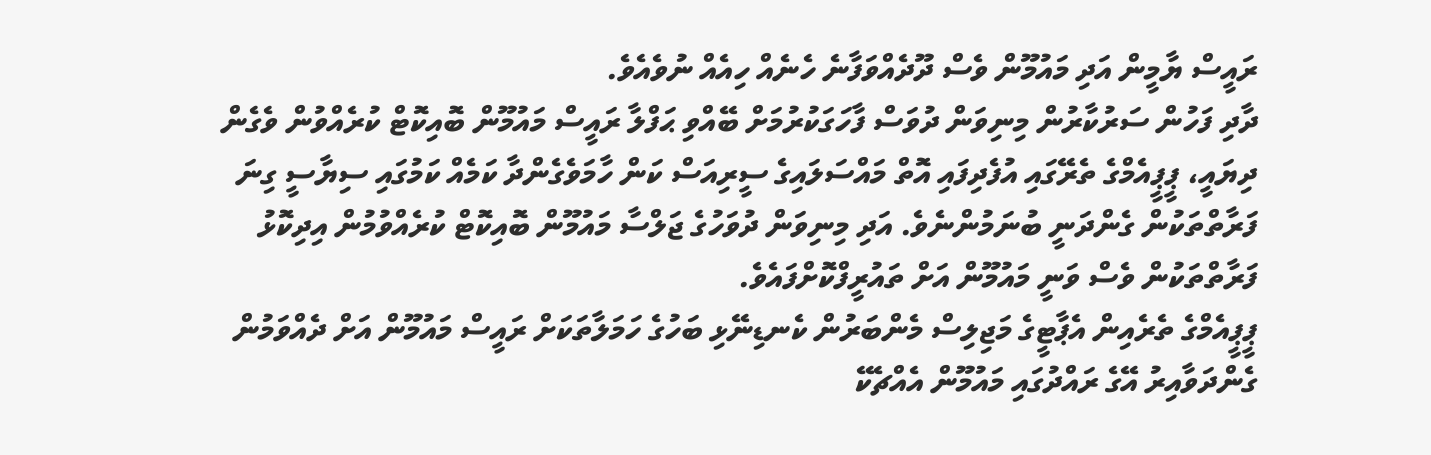ރައީސް ޔާމީން އަދި މައުމޫން ވެސް ދޫދެއްވަފާނެ ހެނެއް ހިއެއް ނުވެއެވެ.
ދާދި ފަހުން ސަރުކާރުން މިނިވަން ދުވަސް ފާހަގަކުރުމަށް ބޭއްވި ޙަފްލާ ރައީސް މައުމޫން ބޮއިކޮޓް ކުރެއްވުން ވެގެން ދިޔައީ، ޕީޕީއެމްގެ ތެރޭގައި އުފެދިފައި އޮތް މައްސަލައިގެ ސީރިއަސް ކަން ހާމަވެގެންދާ ކަމެއް ކަމުގައި ސިޔާސީ ގިނަ ފަރާތްތަކުން ގެންދަނީ ބުނަމުންނެވެ. އަދި މިނިވަން ދުވަހުގެ ޖަލްސާ މައުމޫން ބޮއިކޮޓް ކުރެއްވުމުން އިދިކޮޅު ފަރާތްތަކުން ވެސް ވަނީ މައުމޫން އަށް ތައުރީފްކޮށްފައެވެ.
ޕީޕީއެމްގެ ތެރެއިން އެޕާޓީގެ މަޖިލިސް މެންބަރުން ކެނޑިނޭޅި ބަހުގެ ހަމަލާތަކަށް ރައީސް މައުމޫން އަށް ދެއްވަމުން ގެންދަވާއިރު އޭގެ ރައްދުގައި މައުމޫން އެއްޗެކޭ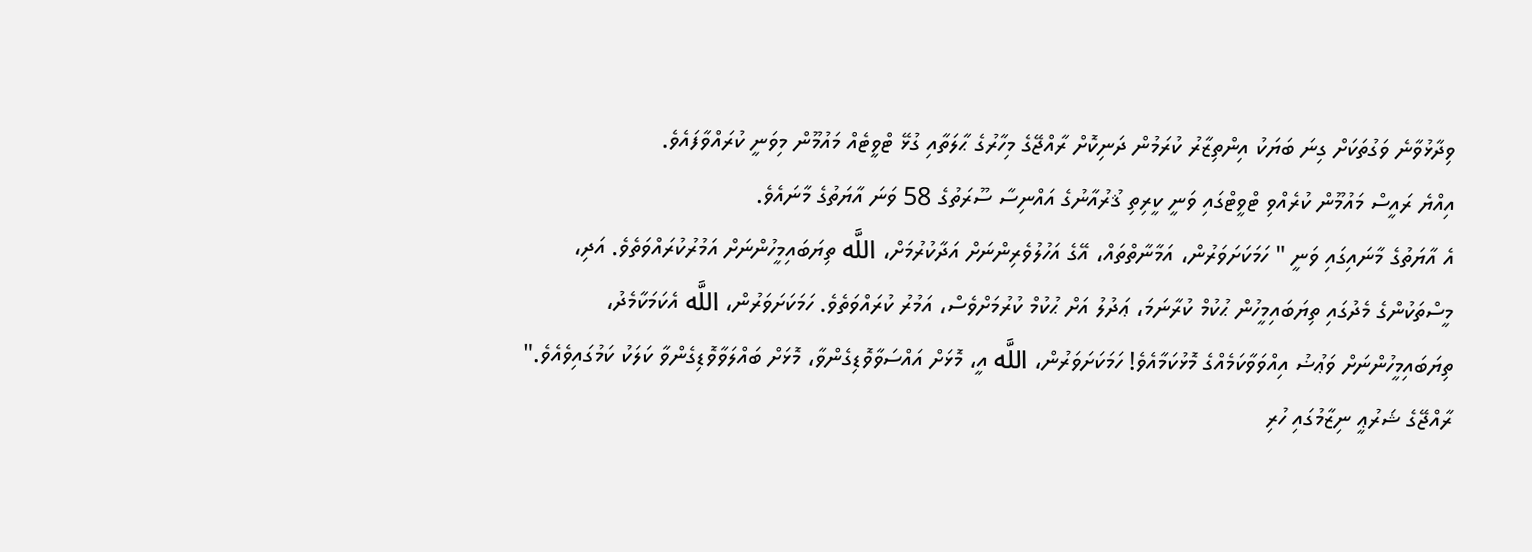ވިދާޅުވާނެ ވަގުތަކަށް ގިނަ ބަޔަކު އިންތިޒާރު ކުރަމުން ދަނިކޮށް ރާއްޖޭގެ މިހާރުގެ ޙާލަތާއި ގުޅޭ ޓްވީޓެއް މައުމޫން މިވަނީ ކުރައްވާފައެވެ.
އިއްޔެ ރައީސް މައުމޫން ކުރެއްވި ޓްވީޓްގައި ވަނީ ކީރިތި ޤުރުއާނުގެ އައްނިސާ ސޫރަތުގެ 58 ވަނަ އާޔަތުގެ މާނައެވެ.
އެ އާޔަތުގެ މާނައިގައި ވަނީ " ހަމަކަށަވަރުން، އަމާނާތްތައް، އޭގެ އަހުލުވެރިންނަށް އަދާކުރުމަށް، اللَّه ތިޔަބައިމީހުންނަށް އަމުރުކުރައްވަތެވެ. އަދި، މީސްތަކުންގެ މެދުގައި ތިޔަބައިމީހުން ޙުކުމް ކުރާނަމަ، ޢަދުލު އަށް ޙުކުމް ކުރުމަށްވެސް، އަމުރު ކުރައްވަތެވެ. ހަމަކަށަވަރުން، اللَّه އެކަމަކާމެދު، ތިޔަބައިމީހުންނަށް ވަޢުޟު އިއްވަވާކަމެއްގެ މޮޅުކަމާއެވެ! ހަމަކަށަވަރުން، اللَّه އީ، މޮޅަށް އައްސަވާވޮޑިގެންވާ، މޮޅަށް ބައްލަވާވޮޑިގެންވާ ކަލަކު ކަމުގައިވެއެވެ."
ރާއްޖޭގެ ޝަރުޢީ ނިޒާމުގައި ހުރި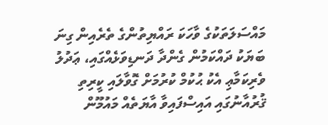މައްސަލަތަކުގެ ވާހަކަ ރައްޔިތުންގެ ތެރެއިން ގިނަ ބަޔަކު ދައްކަމުން ގެންދާ ދަނޑިވަޅެއްގައި، ޢަދުލު ވެރިކަމާޢި އެކު ޙުކުމް ކުރުމަށް ގޮވާލައި ކީރިތި ޤުރުއާނުގައި އައިސްފައިވާ އާޔަތެއް މައުމޫން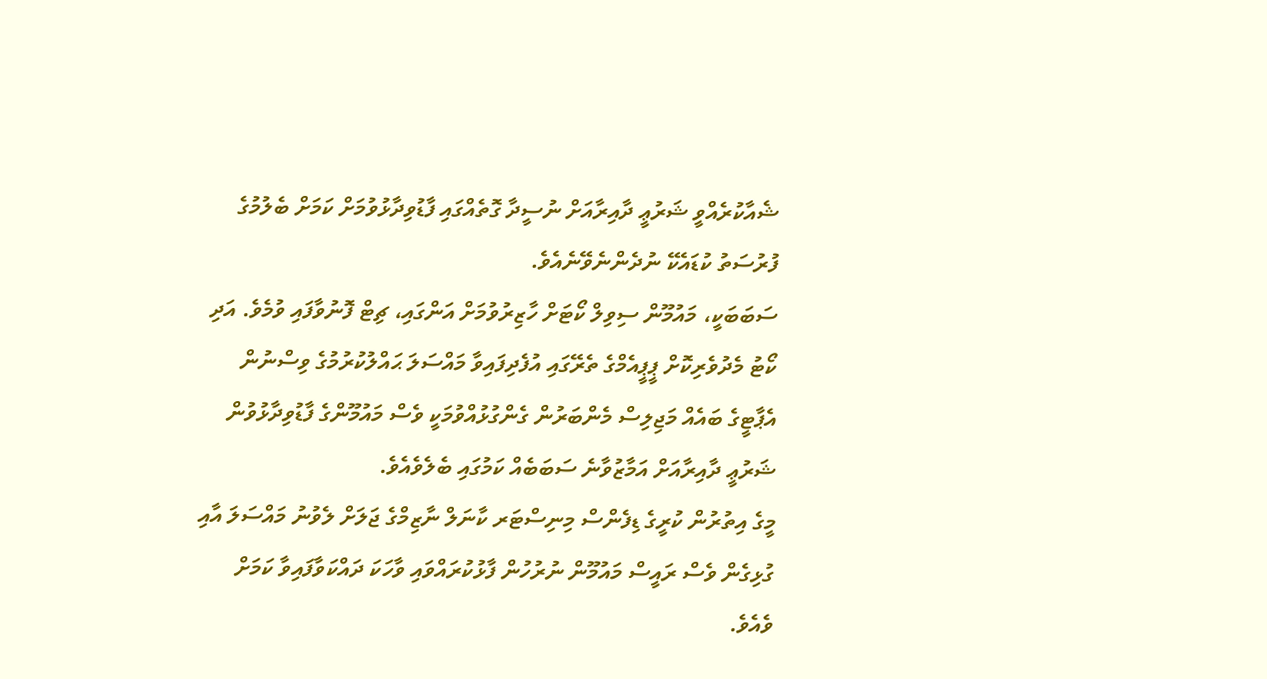ޝެއާކުރެއްވީ ޝަރުޢީ ދާއިރާއަށް ނުސީދާ ގޮތެއްގައި ފާޑުވިދާޅުވުމަށް ކަމަށް ބެލުމުގެ ފުރުސަތު ކުޑައެކޭ ނުދެންނެވޭނެއެވެ.
ސަބަބަކީ، މައުމޫން ސިވިލް ކޯޓަށް ހާޒިރުވުމަށް އަންގައި، ޗިޓް ފޮނުވާފައި ވުމެވެ. އަދި ކޯޓު މެދުވެރިކޮށް ޕީޕީއެމްގެ ތެރޭގައި އުފެދިފައިވާ މައްސަލަ ޙައްލުކުރުމުގެ ވިސްނުން އެޕާޓީގެ ބައެއް މަޖިލިސް މެންބަރުން ގެންގުޅުއްވުމަކީ ވެސް މައުމޫންގެ ފާޑުވިދާޅުވުން ޝަރުޢީ ދާއިރާއަށް އަމާޒުވާނެ ސަބަބެއް ކަމުގައި ބެލެވެއެވެ.
މީގެ އިތުރުން ކުރީގެ ޑިފެންސް މިނިސްޓަރ ކާނަލް ނާޒިމްގެ ޖަލަށް ލެވުނު މައްސަލަ އާއި ގުޅިގެން ވެސް ރައީސް މައުމޫން ނުރުހުން ފާޅުކުރައްވައި ވާހަކަ ދައްކަވާފައިވާ ކަމަށް ވެއެވެ.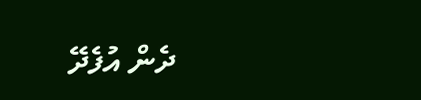ދެން އުފެދޭ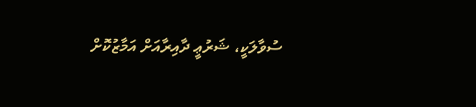ސުވާލަކީ، ޝަރުޢީ ދާއިރާއަށް އަމާޒުކޮށް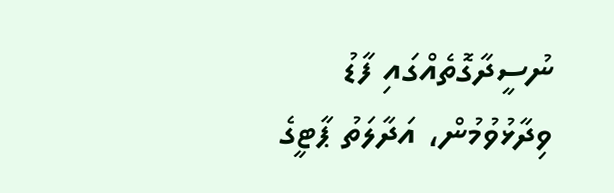ނުސީދާގޮތެއްގައި ފާޑު ވިދާޅުވުމުން، އަދާލަތު ޕާޓީގެ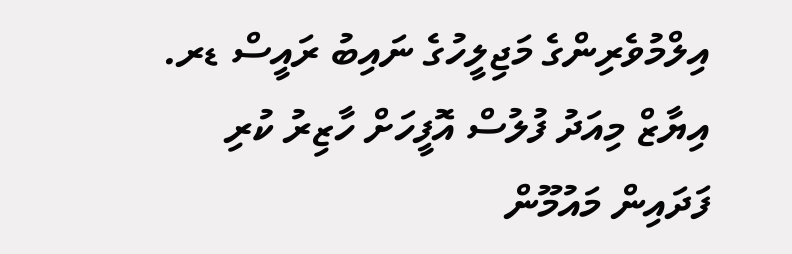އިލްމުވެރިންގެ މަޖިލީހުގެ ނައިބު ރައީސް ޑރ. އިޔާޒް މިއަދު ފުލުސް އޮފީހަށް ހާޒިރު ކުރި ފަދައިން މައުމޫން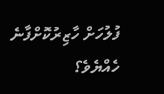ފުލުހަށް ހާޒިރުކޮށްފާނެ ހެއްޔެވެ؟